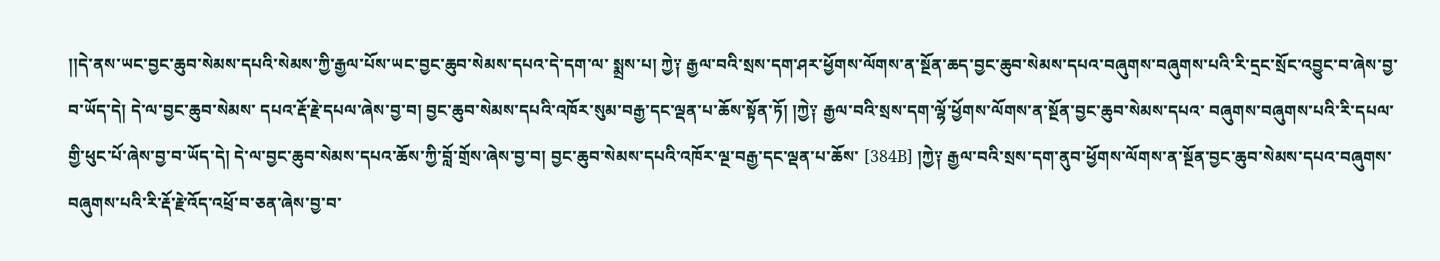།།དེ་ནས་ཡང་བྱང་ཆུབ་སེམས་དཔའི་སེམས་ཀྱི་རྒྱལ་པོས་ཡང་བྱང་ཆུབ་སེམས་དཔའ་དེ་དག་ལ་ སྨྲས་པ། ཀྱེ༑ རྒྱལ་བའི་སྲས་དག་ཤར་ཕྱོགས་ལོགས་ན་སྔོན་ཆད་བྱང་ཆུབ་སེམས་དཔའ་བཞུགས་བཞུགས་པའི་རི་དྲང་སྲོང་འབྱུང་བ་ཞེས་བྱ་བ་ཡོད་དེ། དེ་ལ་བྱང་ཆུབ་སེམས་ དཔའ་རྡོ་རྗེ་དཔལ་ཞེས་བྱ་བ། བྱང་ཆུབ་སེམས་དཔའི་འཁོར་སུམ་བརྒྱ་དང་ལྡན་པ་ཆོས་སྟོན་ཏོ། །ཀྱེ༑ རྒྱལ་བའི་སྲས་དག་ལྷོ་ཕྱོགས་ལོགས་ན་སྔོན་བྱང་ཆུབ་སེམས་དཔའ་ བཞུགས་བཞུགས་པའི་རི་དཔལ་གྱི་ཕུང་པོ་ཞེས་བྱ་བ་ཡོད་དེ། དེ་ལ་བྱང་ཆུབ་སེམས་དཔའ་ཆོས་ཀྱི་བློ་གྲོས་ཞེས་བྱ་བ། བྱང་ཆུབ་སེམས་དཔའི་འཁོར་ལྔ་བརྒྱ་དང་ལྡན་པ་ཆོས་ [384B] །ཀྱེ༑ རྒྱལ་བའི་སྲས་དག་ནུབ་ཕྱོགས་ལོགས་ན་སྔོན་བྱང་ཆུབ་སེམས་དཔའ་བཞུགས་བཞུགས་པའི་རི་རྡོ་རྗེ་འོད་འཕྲོ་བ་ཅན་ཞེས་བྱ་བ་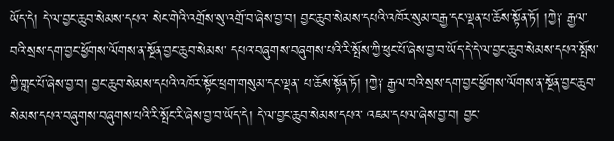ཡོད་དེ། དེ་ལ་བྱང་ཆུབ་སེམས་དཔའ་ སེང་གེའི་འགྲོས་སུ་འགྲོ་བ་ཞེས་བྱ་བ། བྱང་ཆུབ་སེམས་དཔའི་འཁོར་སུམ་བརྒྱ་དང་ལྡན་པ་ཆོས་སྟོན་ཏོ། །ཀྱེ༑ རྒྱལ་བའི་སྲས་དག་བྱང་ཕྱོགས་ལོགས་ན་སྔོན་བྱང་ཆུབ་སེམས་ དཔའ་བཞུགས་བཞུགས་པའི་རི་སྤོས་ཀྱི་ཕུང་པོ་ཞེས་བྱ་བ་ཡོད་དེ་དེ་ལ་བྱང་ཆུབ་སེམས་དཔའ་སྤོས་ཀྱི་གླང་པོ་ཞེས་བྱ་བ། བྱང་ཆུབ་སེམས་དཔའི་འཁོར་སྟོང་ཕྲག་གསུམ་དང་ལྡན་ པ་ཆོས་སྟོན་ཏོ། །ཀྱེ༑ རྒྱལ་བའི་སྲས་དག་བྱང་ཕྱོགས་ལོགས་ན་སྔོན་བྱང་ཆུབ་སེམས་དཔའ་བཞུགས་བཞུགས་པའི་རི་སྤོང་རི་ཞེས་བྱ་བ་ཡོད་དེ། དེ་ལ་བྱང་ཆུབ་སེམས་དཔའ་ འཇམ་དཔལ་ཞེས་བྱ་བ། བྱང་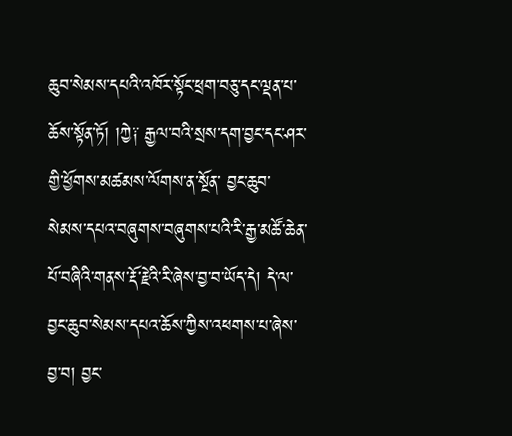ཆུབ་སེམས་དཔའི་འཁོར་སྟོང་ཕྲག་བཅུ་དང་ལྡན་པ་ཆོས་སྟོན་ཏོ། །ཀྱེ༑ རྒྱལ་བའི་སྲས་དག་བྱང་དང་ཤར་གྱི་ཕྱོགས་མཚམས་ལོགས་ན་སྔོན་ བྱང་ཆུབ་སེམས་དཔའ་བཞུགས་བཞུགས་པའི་རི་རྒྱ་མཚོ་ཆེན་པོ་བཞིའི་གནས་རྡོ་རྗེའི་རི་ཞེས་བྱ་བ་ཡོད་དེ། དེ་ལ་བྱང་ཆུབ་སེམས་དཔའ་ཆོས་ཀྱིས་འཕགས་པ་ཞེས་བྱ་བ། བྱང་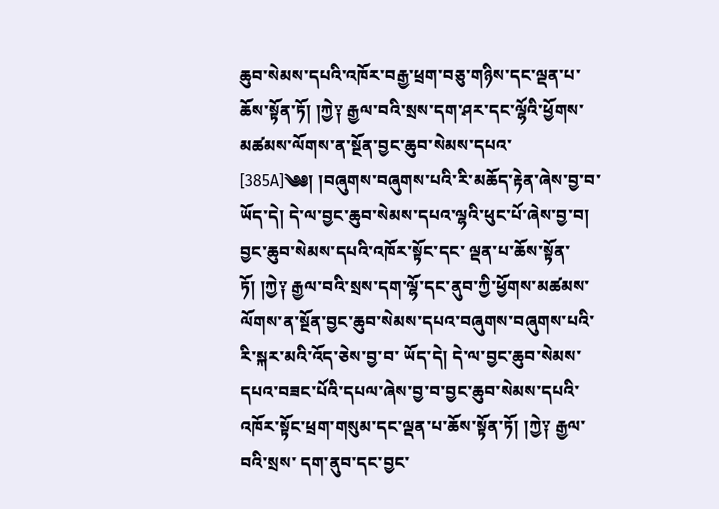ཆུབ་སེམས་དཔའི་འཁོར་བརྒྱ་ཕྲག་བཅུ་གཉིས་དང་ལྡན་པ་ཆོས་སྟོན་ཏོ། །ཀྱེ༑ རྒྱལ་བའི་སྲས་དག་ཤར་དང་ལྷོའི་ཕྱོགས་མཚམས་ལོགས་ན་སྔོན་བྱང་ཆུབ་སེམས་དཔའ་ [385A]༄༅། །བཞུགས་བཞུགས་པའི་རི་མཆོད་རྟེན་ཞེས་བྱ་བ་ཡོད་དེ། དེ་ལ་བྱང་ཆུབ་སེམས་དཔའ་ལྷའི་ཕུང་པོ་ཞེས་བྱ་བ། བྱང་ཆུབ་སེམས་དཔའི་འཁོར་སྟོང་དང་ ལྡན་པ་ཆོས་སྟོན་ཏོ། །ཀྱེ༑ རྒྱལ་བའི་སྲས་དག་ལྷོ་དང་ནུབ་ཀྱི་ཕྱོགས་མཚམས་ལོགས་ན་སྔོན་བྱང་ཆུབ་སེམས་དཔའ་བཞུགས་བཞུགས་པའི་རི་སྐར་མའི་འོད་ཅེས་བྱ་བ་ ཡོད་དེ། དེ་ལ་བྱང་ཆུབ་སེམས་དཔའ་བཟང་པོའི་དཔལ་ཞེས་བྱ་བ་བྱང་ཆུབ་སེམས་དཔའི་འཁོར་སྟོང་ཕྲག་གསུམ་དང་ལྡན་པ་ཆོས་སྟོན་ཏོ། །ཀྱེ༑ རྒྱལ་བའི་སྲས་ དག་ནུབ་དང་བྱང་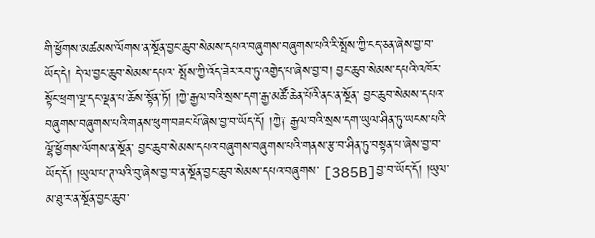གི་ཕྱོགས་མཚམས་ལོགས་ན་སྔོན་བྱང་ཆུབ་སེམས་དཔའ་བཞུགས་བཞུགས་པའི་རི་སྤོས་ཀྱི་ངད་ཅན་ཞེས་བྱ་བ་ཡོད་དེ། དེ་ལ་བྱང་ཆུབ་སེམས་དཔའ་ སྤོས་ཀྱི་འོད་ཟེར་རབ་ཏུ་འགྱེད་པ་ཞེས་བྱ་བ། བྱང་ཆུབ་སེམས་དཔའི་འཁོར་སྟོང་ཕྲག་ལྔ་དང་ལྡན་པ་ཆོས་སྟོན་ཏོ། །ཀྱེ་རྒྱལ་བའི་སྲས་དག་རྒྱ་མཚོ་ཆེན་པོའི་ནང་ན་སྔོན་ བྱང་ཆུབ་སེམས་དཔའ་བཞུགས་བཞུགས་པའི་གནས་ཕུག་བཟང་པོ་ཞེས་བྱ་བ་ཡོད་དོ། །ཀྱེ༑ རྒྱལ་བའི་སྲས་དག་ཡུལ་ཤིན་ཏུ་ཡངས་པའི་ལྷོ་ཕྱོགས་ལོགས་ན་སྔོན་ བྱང་ཆུབ་སེམས་དཔའ་བཞུགས་བཞུགས་པའི་གནས་རྩ་བ་ཤིན་ཏུ་བསྟན་པ་ཞེས་བྱ་བ་ཡོད་དོ། །ཡུལ་པ་ཊ་ལའི་བུ་ཞེས་བྱ་བ་ན་སྔོན་བྱང་ཆུབ་སེམས་དཔའ་བཞུགས་ [385B]བྱ་བ་ཡོད་དོ། །ཡུལ་མ་ཐུ་ར་ན་སྔོན་བྱང་ཆུབ་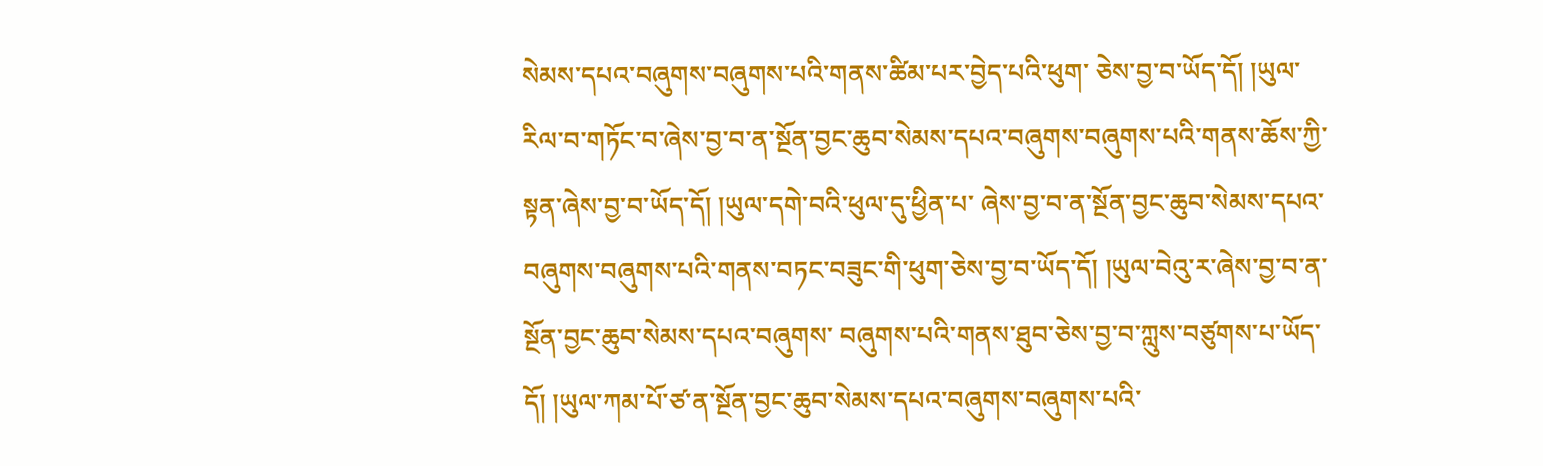སེམས་དཔའ་བཞུགས་བཞུགས་པའི་གནས་ཚིམ་པར་བྱེད་པའི་ཕུག་ ཅེས་བྱ་བ་ཡོད་དོ། །ཡུལ་རིལ་བ་གཏོང་བ་ཞེས་བྱ་བ་ན་སྔོན་བྱང་ཆུབ་སེམས་དཔའ་བཞུགས་བཞུགས་པའི་གནས་ཆོས་ཀྱི་སྟན་ཞེས་བྱ་བ་ཡོད་དོ། །ཡུལ་དགེ་བའི་ཕུལ་དུ་ཕྱིན་པ་ ཞེས་བྱ་བ་ན་སྔོན་བྱང་ཆུབ་སེམས་དཔའ་བཞུགས་བཞུགས་པའི་གནས་བཏང་བཟུང་གི་ཕུག་ཅེས་བྱ་བ་ཡོད་དོ། །ཡུལ་བེའུ་ར་ཞེས་བྱ་བ་ན་སྔོན་བྱང་ཆུབ་སེམས་དཔའ་བཞུགས་ བཞུགས་པའི་གནས་ཐུབ་ཅེས་བྱ་བ་ཀླུས་བཙུགས་པ་ཡོད་དོ། །ཡུལ་ཀམ་པོ་ཙ་ན་སྔོན་བྱང་ཆུབ་སེམས་དཔའ་བཞུགས་བཞུགས་པའི་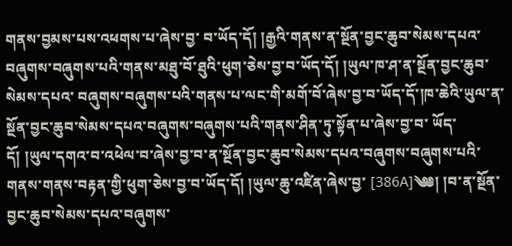གནས་བྱམས་པས་འཕགས་པ་ཞེས་བྱ་ བ་ཡོད་དོ། །རྒྱའི་གནས་ན་སྔོན་བྱང་ཆུབ་སེམས་དཔའ་བཞུགས་བཞུགས་པའི་གནས་མཐུ་བོ་ཐུའི་ཕུག་ཅེས་བྱ་བ་ཡོད་དོ། །ཡུལ་ཁ་ཤ་ན་སྔོན་བྱང་ཆུབ་སེམས་དཔའ་ བཞུགས་བཞུགས་པའི་གནས་པ་ལང་གི་མགོ་བོ་ཞེས་བྱ་བ་ཡོད་དོ་།ཁ་ཆེའི་ཡུལ་ན་སྔོན་བྱང་ཆུབ་སེམས་དཔའ་བཞུགས་བཞུགས་པའི་གནས་ཤིན་ཏུ་སྟོན་པ་ཞེས་བྱ་བ་ ཡོད་དོ། །ཡུལ་དགའ་བ་འཕེལ་བ་ཞེས་བྱ་བ་ན་སྔོན་བྱང་ཆུབ་སེམས་དཔའ་བཞུགས་བཞུགས་པའི་གནས་གནས་བརྟན་གྱི་ཕུག་ཅེས་བྱ་བ་ཡོད་དོ། །ཡུལ་ཆུ་འཛིན་ཞེས་བྱ་ [386A]༄༅། །བ་ན་སྔོན་བྱང་ཆུབ་སེམས་དཔའ་བཞུགས་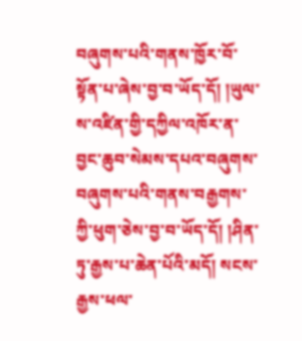བཞུགས་པའི་གནས་ཁྱོར་བོ་སྟོན་པ་ཞེས་བྱ་བ་ཡོད་དོ། །ཡུལ་ས་འཛིན་གྱི་དཀྱིལ་འཁོར་ན་ བྱང་ཆུབ་སེམས་དཔའ་བཞུགས་བཞུགས་པའི་གནས་བརྒྱགས་ཀྱི་ཕུག་ཅེས་བྱ་བ་ཡོད་དོ། །ཤིན་ཏུ་རྒྱས་པ་ཆེན་པོའི་མདོ། སངས་རྒྱས་ཕལ་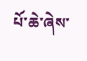པོ་ཆེ་ཞེས་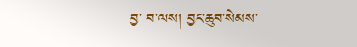བྱ་ བ་ལས། བྱང་ཆུབ་སེམས་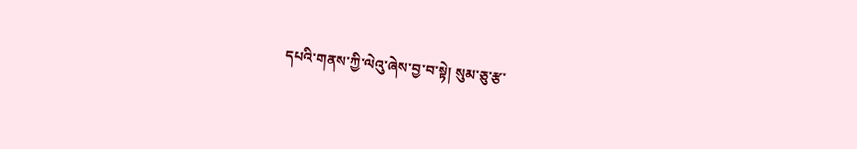དཔའི་གནས་ཀྱི་ལེའུ་ཞེས་བྱ་བ་སྟེ། སུམ་ཅུ་རྩ་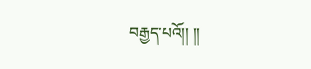བརྒྱད་པའོ།། །།